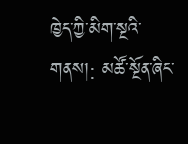ཁྱེད་ཀྱི་མིག་སྔའི་གནས།: མཚོ་སྔོན་ཞིང་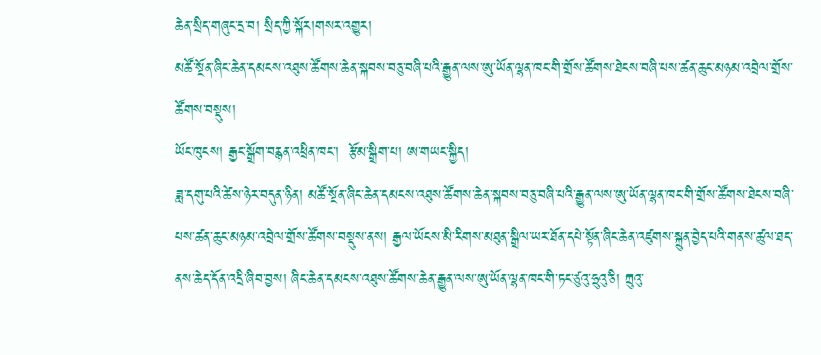ཆེན་སྲིད་གཞུང་དྲ་བ། སྲིད་ཀྱི་སྐོར།གསར་འགྱུར།
མཚོ་སྔོན་ཞིང་ཆེན་དམངས་འཐུས་ཚོགས་ཆེན་སྐབས་བཅུ་བཞི་པའི་རྒྱུན་ལས་ཨུ་ཡོན་ལྷན་ཁང་གི་གྲོས་ཚོགས་ཐེངས་བཞི་པས་ཚན་ཆུང་མཉམ་འབྲེལ་གྲོས་ཚོགས་བསྡུས།
ཡོང་ཁུངས། རྒྱང་སྒྲོག་བརྙན་འཕྲིན་ཁང་།  རྩོམ་སྒྲིག་པ། ཨ་གཡང་སྐྱིད།
ཟླ་དགུ་པའི་ཚེས་ཉེར་བདུན་ཉིན། མཚོ་སྔོན་ཞིང་ཆེན་དམངས་འཐུས་ཚོགས་ཆེན་སྐབས་བཅུ་བཞི་པའི་རྒྱུན་ལས་ཨུ་ཡོན་ལྷན་ཁང་གི་གྲོས་ཚོགས་ཐེངས་བཞི་པས་ཚན་ཆུང་མཉམ་འབྲེལ་གྲོས་ཚོགས་བསྡུས་ནས། རྒྱལ་ཡོངས་མི་རིགས་མཐུན་སྒྲིལ་ཡར་ཐོན་དཔེ་སྟོན་ཞིང་ཆེན་འཛུགས་སྐྲུན་བྱེད་པའི་གནས་ཚུལ་ཐད་ནས་ཆེད་དོན་འདྲི་ཞིབ་བྱས། ཞིང་ཆེན་དམངས་འཐུས་ཚོགས་ཆེན་རྒྱུན་ལས་ཨུ་ཡོན་ལྷན་ཁང་གི་ཏང་ཙུའུ་ཧྲུའུ་ཅི། ཀྲུའུ་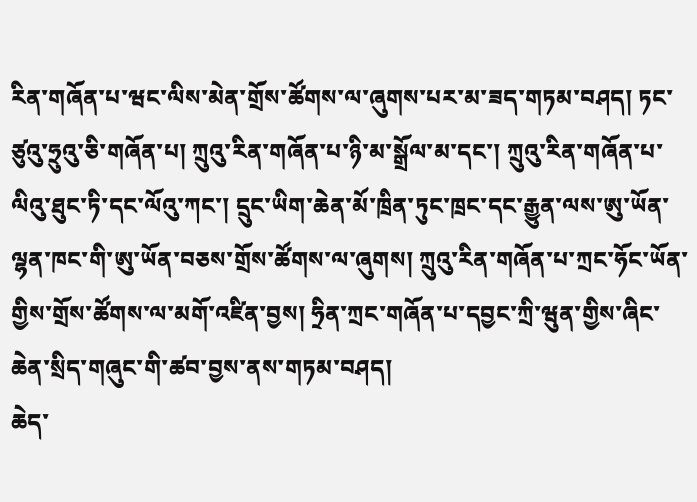རིན་གཞོན་པ་ཝང་ལིས་མེན་གྲོས་ཚོགས་ལ་ཞུགས་པར་མ་ཟད་གཏམ་བཤད། ཏང་ཙུའུ་ཧྲུའུ་ཅི་གཞོན་པ། ཀྲུའུ་རིན་གཞོན་པ་ཉི་མ་སྒྲོལ་མ་དང་། ཀྲུའུ་རིན་གཞོན་པ་ལིའུ་ཐུང་ཏི་དང་ལོའུ་ཀང་། དྲུང་ཡིག་ཆེན་མོ་ཁྲིན་ཏུང་ཁྲང་དང་རྒྱུན་ལས་ཨུ་ཡོན་ལྷན་ཁང་གི་ཨུ་ཡོན་བཅས་གྲོས་ཚོགས་ལ་ཞུགས། ཀྲུའུ་རིན་གཞོན་པ་ཀྲང་ཧོང་ཡོན་གྱིས་གྲོས་ཚོགས་ལ་མགོ་འཛིན་བྱས། ཧྲིན་ཀྲང་གཞོན་པ་དབྱང་ཀྲི་ཝུན་གྱིས་ཞིང་ཆེན་སྲིད་གཞུང་གི་ཚབ་བྱས་ནས་གཏམ་བཤད།
ཆེད་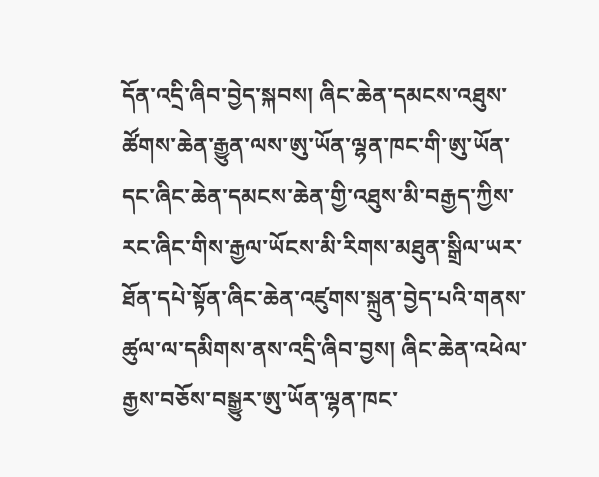དོན་འདྲི་ཞིབ་བྱེད་སྐབས། ཞིང་ཆེན་དམངས་འཐུས་ཚོགས་ཆེན་རྒྱུན་ལས་ཨུ་ཡོན་ལྷན་ཁང་གི་ཨུ་ཡོན་དང་ཞིང་ཆེན་དམངས་ཆེན་གྱི་འཐུས་མི་བརྒྱད་ཀྱིས་རང་ཞིང་གིས་རྒྱལ་ཡོངས་མི་རིགས་མཐུན་སྒྲིལ་ཡར་ཐོན་དཔེ་སྟོན་ཞིང་ཆེན་འཛུགས་སྐྲུན་བྱེད་པའི་གནས་ཚུལ་ལ་དམིགས་ནས་འདྲི་ཞིབ་བྱས། ཞིང་ཆེན་འཕེལ་རྒྱས་བཅོས་བསྒྱུར་ཨུ་ཡོན་ལྷན་ཁང་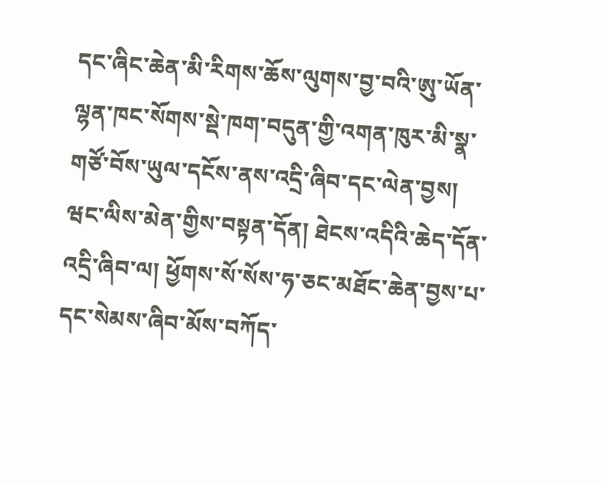དང་ཞིང་ཆེན་མི་རིགས་ཆོས་ལུགས་བྱ་བའི་ཨུ་ཡོན་ལྷན་ཁང་སོགས་སྡེ་ཁག་བདུན་གྱི་འགན་ཁུར་མི་སྣ་གཙོ་བོས་ཡུལ་དངོས་ནས་འདྲི་ཞིབ་དང་ལེན་བྱས།
ཝང་ལིས་མེན་གྱིས་བསྟན་དོན། ཐེངས་འདིའི་ཆེད་དོན་འདྲི་ཞིབ་ལ། ཕྱོགས་སོ་སོས་ཧ་ཅང་མཐོང་ཆེན་བྱས་པ་དང་སེམས་ཞིབ་མོས་བཀོད་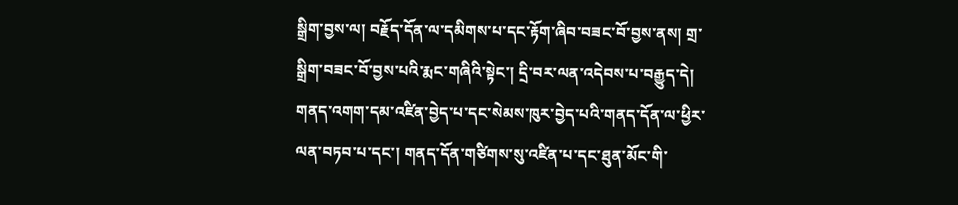སྒྲིག་བྱས་ལ། བརྗོད་དོན་ལ་དམིགས་པ་དང་རྟོག་ཞིབ་བཟང་བོ་བྱས་ནས། གྲ་སྒྲིག་བཟང་བོ་བྱས་པའི་རྨང་གཞིའི་སྟེང་། དྲི་བར་ལན་འདེབས་པ་བརྒྱུད་དེ། གནད་འགག་དམ་འཛིན་བྱེད་པ་དང་སེམས་ཁུར་བྱེད་པའི་གནད་དོན་ལ་ཕྱིར་ལན་བཏབ་པ་དང་། གནད་དོན་གཙིགས་སུ་འཛིན་པ་དང་ཐུན་མོང་གི་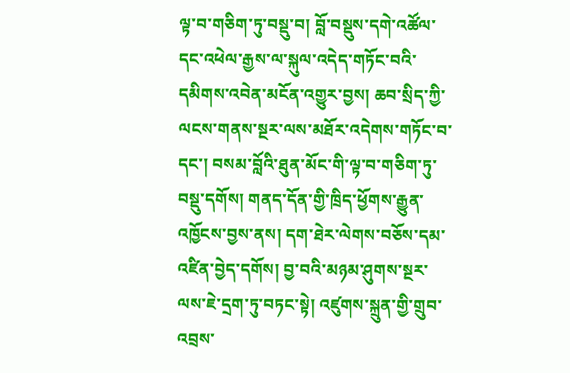ལྟ་བ་གཅིག་ཏུ་བསྡུ་བ། བློ་བསྡུས་དགེ་འཚོལ་དང་འཕེལ་རྒྱས་ལ་སྐུལ་འདེད་གཏོང་བའི་དམིགས་འབེན་མངོན་འགྱུར་བྱས། ཆབ་སྲིད་ཀྱི་ལངས་གནས་སྔར་ལས་མཐོར་འདེགས་གཏོང་བ་དང་། བསམ་བློའི་ཐུན་མོང་གི་ལྟ་བ་གཅིག་ཏུ་བསྡུ་དགོས། གནད་དོན་གྱི་ཁྲིད་ཕྱོགས་རྒྱུན་འཁྱོངས་བྱས་ནས། དག་ཐེར་ལེགས་བཅོས་དམ་འཛིན་བྱེད་དགོས། བྱ་བའི་མཉམ་ཤུགས་སྔར་ལས་ཇེ་དྲག་ཏུ་བཏང་སྟེ། འཛུགས་སྐྲུན་གྱི་གྲུབ་འབྲས་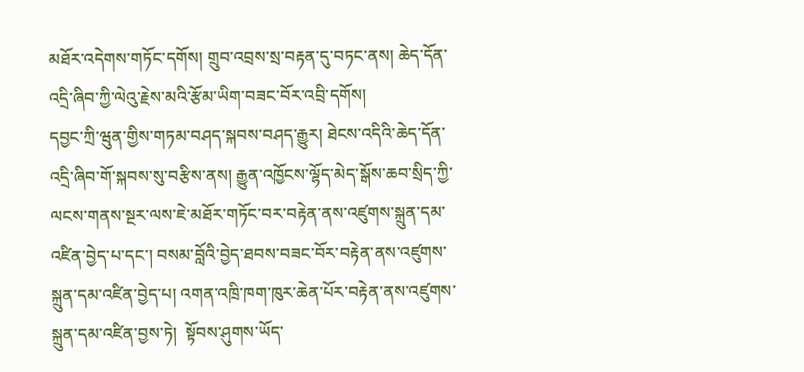མཐོར་འདེགས་གཏོང་དགོས། གྲུབ་འབྲས་སྲ་བརྟན་དུ་བཏང་ནས། ཆེད་དོན་འདྲི་ཞིབ་ཀྱི་ལེའུ་རྗེས་མའི་རྩོམ་ཡིག་བཟང་བོར་འབྲི་དགོས།
དབྱང་ཀྲི་ཝུན་གྱིས་གཏམ་བཤད་སྐབས་བཤད་རྒྱུར། ཐེངས་འདིའི་ཆེད་དོན་འདྲི་ཞིབ་གོ་སྐབས་སུ་བརྩིས་ནས། རྒྱུན་འཁྱོངས་ལྷོད་མེད་སྒོས་ཆབ་སྲིད་ཀྱི་ལངས་གནས་སྔར་ལས་ཇེ་མཐོར་གཏོང་བར་བརྟེན་ནས་འཛུགས་སྐྲུན་དམ་འཛིན་བྱེད་པ་དང་། བསམ་བློའི་བྱེད་ཐབས་བཟང་བོར་བརྟེན་ནས་འཛུགས་སྐྲུན་དམ་འཛིན་བྱེད་པ། འགན་འཁྲི་ཁག་ཁུར་ཆེན་པོར་བརྟེན་ནས་འཛུགས་སྐྲུན་དམ་འཛིན་བྱས་ཏེ།  སྟོབས་ཤུགས་ཡོད་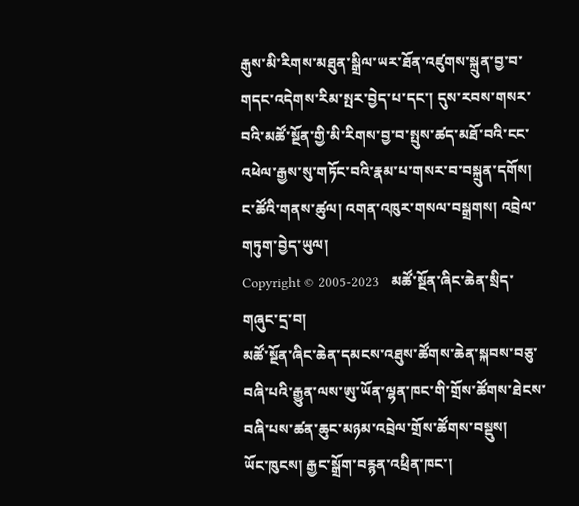རྒུས་མི་རིགས་མཐུན་སྒྲིལ་ཡར་ཐོན་འཛུགས་སྐྲུན་བྱ་བ་གདང་འདེགས་རིམ་སྤར་བྱེད་པ་དང་། དུས་རབས་གསར་བའི་མཚོ་སྔོན་གྱི་མི་རིགས་བྱ་བ་སྤུས་ཚད་མཐོ་བའི་ངང་འཕེལ་རྒྱས་སུ་གཏོང་བའི་རྣམ་པ་གསར་བ་བསྐྲུན་དགོས།
ང་ཚོའི་གནས་ཚུལ། འགན་འཁུར་གསལ་བསྒྲགས། འབྲེལ་གཏུག་བྱེད་ཡུལ།
Copyright © 2005-2023   མཚོ་སྔོན་ཞིང་ཆེན་སྲིད་གཞུང་དྲ་བ།
མཚོ་སྔོན་ཞིང་ཆེན་དམངས་འཐུས་ཚོགས་ཆེན་སྐབས་བཅུ་བཞི་པའི་རྒྱུན་ལས་ཨུ་ཡོན་ལྷན་ཁང་གི་གྲོས་ཚོགས་ཐེངས་བཞི་པས་ཚན་ཆུང་མཉམ་འབྲེལ་གྲོས་ཚོགས་བསྡུས།
ཡོང་ཁུངས། རྒྱང་སྒྲོག་བརྙན་འཕྲིན་ཁང་།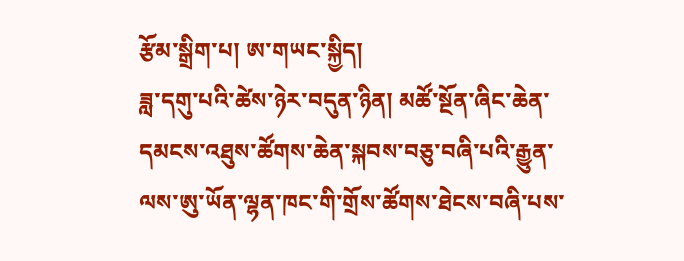རྩོམ་སྒྲིག་པ། ཨ་གཡང་སྐྱིད།
ཟླ་དགུ་པའི་ཚེས་ཉེར་བདུན་ཉིན། མཚོ་སྔོན་ཞིང་ཆེན་དམངས་འཐུས་ཚོགས་ཆེན་སྐབས་བཅུ་བཞི་པའི་རྒྱུན་ལས་ཨུ་ཡོན་ལྷན་ཁང་གི་གྲོས་ཚོགས་ཐེངས་བཞི་པས་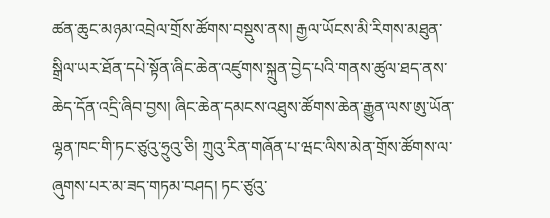ཚན་ཆུང་མཉམ་འབྲེལ་གྲོས་ཚོགས་བསྡུས་ནས། རྒྱལ་ཡོངས་མི་རིགས་མཐུན་སྒྲིལ་ཡར་ཐོན་དཔེ་སྟོན་ཞིང་ཆེན་འཛུགས་སྐྲུན་བྱེད་པའི་གནས་ཚུལ་ཐད་ནས་ཆེད་དོན་འདྲི་ཞིབ་བྱས། ཞིང་ཆེན་དམངས་འཐུས་ཚོགས་ཆེན་རྒྱུན་ལས་ཨུ་ཡོན་ལྷན་ཁང་གི་ཏང་ཙུའུ་ཧྲུའུ་ཅི། ཀྲུའུ་རིན་གཞོན་པ་ཝང་ལིས་མེན་གྲོས་ཚོགས་ལ་ཞུགས་པར་མ་ཟད་གཏམ་བཤད། ཏང་ཙུའུ་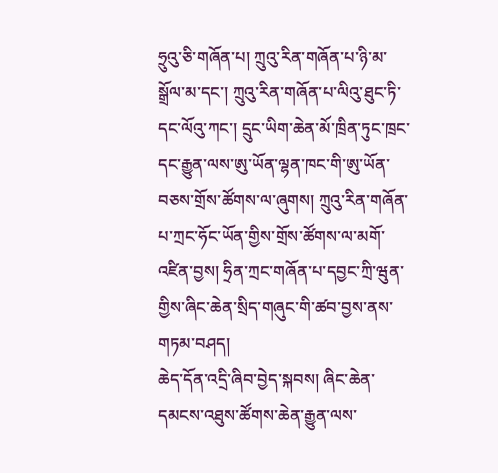ཧྲུའུ་ཅི་གཞོན་པ། ཀྲུའུ་རིན་གཞོན་པ་ཉི་མ་སྒྲོལ་མ་དང་། ཀྲུའུ་རིན་གཞོན་པ་ལིའུ་ཐུང་ཏི་དང་ལོའུ་ཀང་། དྲུང་ཡིག་ཆེན་མོ་ཁྲིན་ཏུང་ཁྲང་དང་རྒྱུན་ལས་ཨུ་ཡོན་ལྷན་ཁང་གི་ཨུ་ཡོན་བཅས་གྲོས་ཚོགས་ལ་ཞུགས། ཀྲུའུ་རིན་གཞོན་པ་ཀྲང་ཧོང་ཡོན་གྱིས་གྲོས་ཚོགས་ལ་མགོ་འཛིན་བྱས། ཧྲིན་ཀྲང་གཞོན་པ་དབྱང་ཀྲི་ཝུན་གྱིས་ཞིང་ཆེན་སྲིད་གཞུང་གི་ཚབ་བྱས་ནས་གཏམ་བཤད།
ཆེད་དོན་འདྲི་ཞིབ་བྱེད་སྐབས། ཞིང་ཆེན་དམངས་འཐུས་ཚོགས་ཆེན་རྒྱུན་ལས་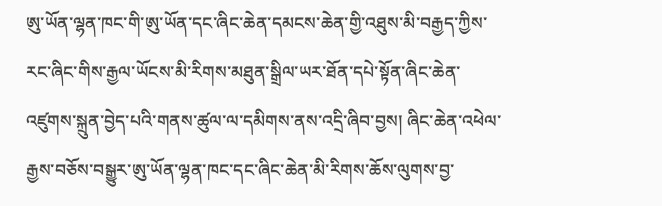ཨུ་ཡོན་ལྷན་ཁང་གི་ཨུ་ཡོན་དང་ཞིང་ཆེན་དམངས་ཆེན་གྱི་འཐུས་མི་བརྒྱད་ཀྱིས་རང་ཞིང་གིས་རྒྱལ་ཡོངས་མི་རིགས་མཐུན་སྒྲིལ་ཡར་ཐོན་དཔེ་སྟོན་ཞིང་ཆེན་འཛུགས་སྐྲུན་བྱེད་པའི་གནས་ཚུལ་ལ་དམིགས་ནས་འདྲི་ཞིབ་བྱས། ཞིང་ཆེན་འཕེལ་རྒྱས་བཅོས་བསྒྱུར་ཨུ་ཡོན་ལྷན་ཁང་དང་ཞིང་ཆེན་མི་རིགས་ཆོས་ལུགས་བྱ་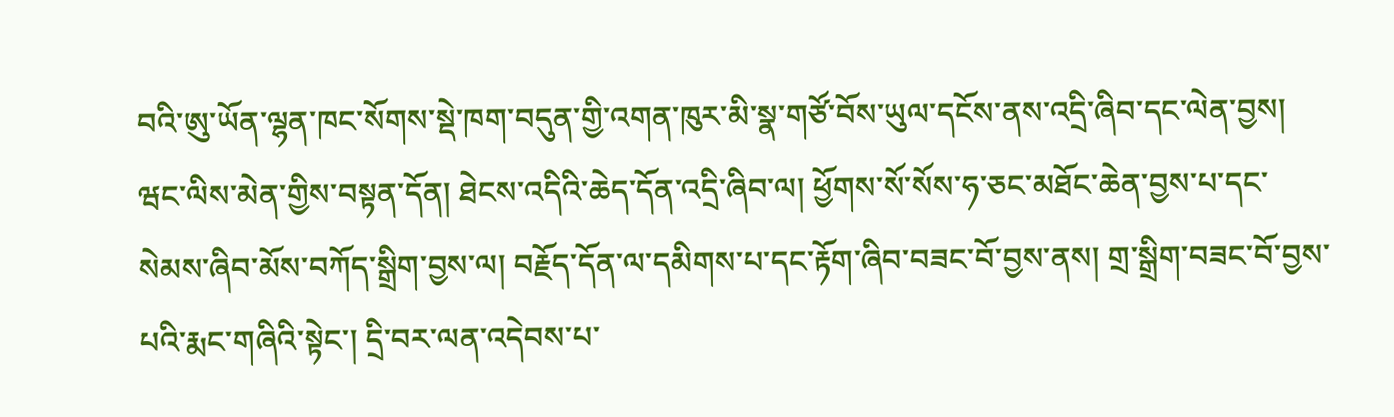བའི་ཨུ་ཡོན་ལྷན་ཁང་སོགས་སྡེ་ཁག་བདུན་གྱི་འགན་ཁུར་མི་སྣ་གཙོ་བོས་ཡུལ་དངོས་ནས་འདྲི་ཞིབ་དང་ལེན་བྱས།
ཝང་ལིས་མེན་གྱིས་བསྟན་དོན། ཐེངས་འདིའི་ཆེད་དོན་འདྲི་ཞིབ་ལ། ཕྱོགས་སོ་སོས་ཧ་ཅང་མཐོང་ཆེན་བྱས་པ་དང་སེམས་ཞིབ་མོས་བཀོད་སྒྲིག་བྱས་ལ། བརྗོད་དོན་ལ་དམིགས་པ་དང་རྟོག་ཞིབ་བཟང་བོ་བྱས་ནས། གྲ་སྒྲིག་བཟང་བོ་བྱས་པའི་རྨང་གཞིའི་སྟེང་། དྲི་བར་ལན་འདེབས་པ་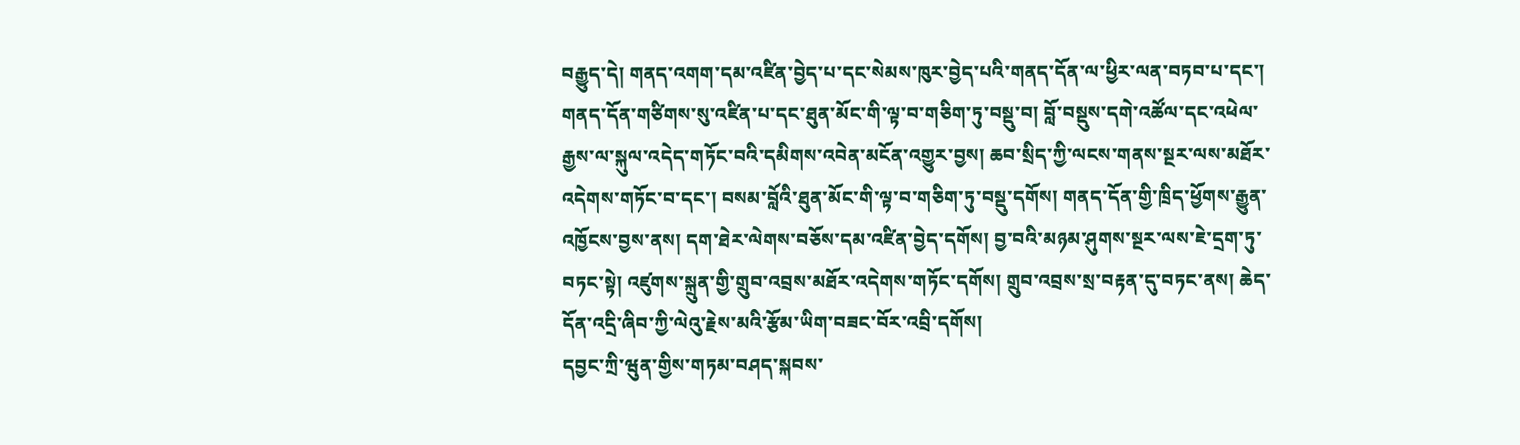བརྒྱུད་དེ། གནད་འགག་དམ་འཛིན་བྱེད་པ་དང་སེམས་ཁུར་བྱེད་པའི་གནད་དོན་ལ་ཕྱིར་ལན་བཏབ་པ་དང་། གནད་དོན་གཙིགས་སུ་འཛིན་པ་དང་ཐུན་མོང་གི་ལྟ་བ་གཅིག་ཏུ་བསྡུ་བ། བློ་བསྡུས་དགེ་འཚོལ་དང་འཕེལ་རྒྱས་ལ་སྐུལ་འདེད་གཏོང་བའི་དམིགས་འབེན་མངོན་འགྱུར་བྱས། ཆབ་སྲིད་ཀྱི་ལངས་གནས་སྔར་ལས་མཐོར་འདེགས་གཏོང་བ་དང་། བསམ་བློའི་ཐུན་མོང་གི་ལྟ་བ་གཅིག་ཏུ་བསྡུ་དགོས། གནད་དོན་གྱི་ཁྲིད་ཕྱོགས་རྒྱུན་འཁྱོངས་བྱས་ནས། དག་ཐེར་ལེགས་བཅོས་དམ་འཛིན་བྱེད་དགོས། བྱ་བའི་མཉམ་ཤུགས་སྔར་ལས་ཇེ་དྲག་ཏུ་བཏང་སྟེ། འཛུགས་སྐྲུན་གྱི་གྲུབ་འབྲས་མཐོར་འདེགས་གཏོང་དགོས། གྲུབ་འབྲས་སྲ་བརྟན་དུ་བཏང་ནས། ཆེད་དོན་འདྲི་ཞིབ་ཀྱི་ལེའུ་རྗེས་མའི་རྩོམ་ཡིག་བཟང་བོར་འབྲི་དགོས།
དབྱང་ཀྲི་ཝུན་གྱིས་གཏམ་བཤད་སྐབས་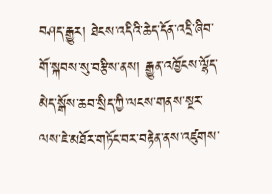བཤད་རྒྱུར། ཐེངས་འདིའི་ཆེད་དོན་འདྲི་ཞིབ་གོ་སྐབས་སུ་བརྩིས་ནས། རྒྱུན་འཁྱོངས་ལྷོད་མེད་སྒོས་ཆབ་སྲིད་ཀྱི་ལངས་གནས་སྔར་ལས་ཇེ་མཐོར་གཏོང་བར་བརྟེན་ནས་འཛུགས་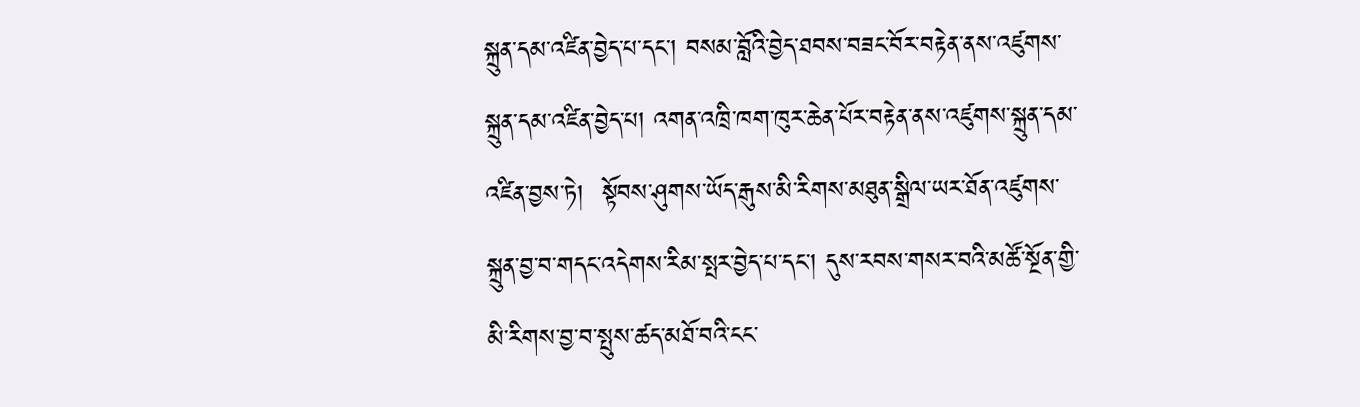སྐྲུན་དམ་འཛིན་བྱེད་པ་དང་། བསམ་བློའི་བྱེད་ཐབས་བཟང་བོར་བརྟེན་ནས་འཛུགས་སྐྲུན་དམ་འཛིན་བྱེད་པ། འགན་འཁྲི་ཁག་ཁུར་ཆེན་པོར་བརྟེན་ནས་འཛུགས་སྐྲུན་དམ་འཛིན་བྱས་ཏེ།  སྟོབས་ཤུགས་ཡོད་རྒུས་མི་རིགས་མཐུན་སྒྲིལ་ཡར་ཐོན་འཛུགས་སྐྲུན་བྱ་བ་གདང་འདེགས་རིམ་སྤར་བྱེད་པ་དང་། དུས་རབས་གསར་བའི་མཚོ་སྔོན་གྱི་མི་རིགས་བྱ་བ་སྤུས་ཚད་མཐོ་བའི་ངང་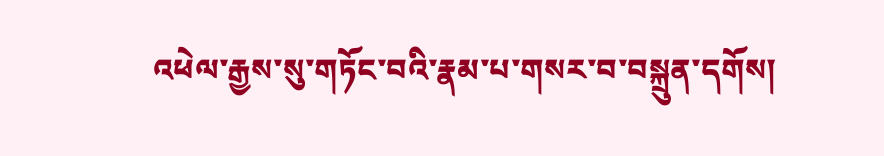འཕེལ་རྒྱས་སུ་གཏོང་བའི་རྣམ་པ་གསར་བ་བསྐྲུན་དགོས།